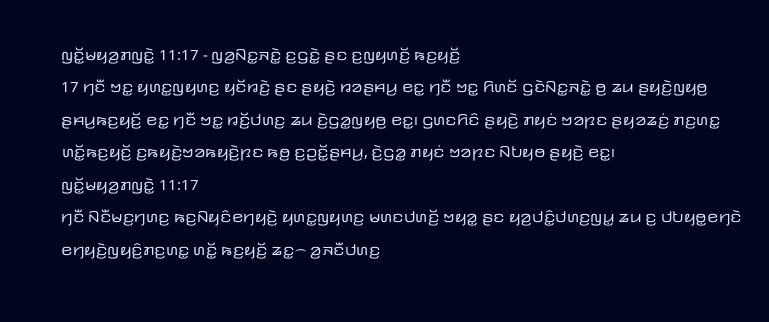ꤜꤢꤩ꤭ꤗꤟꤤ꤬ꤊꤜꤢꤧ꤭ 11:17 - ꤜꤤ꤬ꤡꤢ꤭ꤏꤢꤧ꤭ ꤢ꤬ꤞꤢꤧ꤭ ꤔꤢ ꤢ꤬ꤜꤟꤛꤢꤩ꤬ ꤒꤢ꤬ꤟꤢꤩ꤬
17 ꤚꤢꤪ ꤠꤢ꤭ ꤟꤛꤢ꤭ꤜꤟꤛꤢ꤬ ꤟꤢꤩꤙꤢꤧ꤬ ꤔꤢ ꤔꤟꤢꤧ꤬ ꤙꤤꤔꤌꤣ꤬ ꤕꤢ꤭ ꤚꤢꤪ ꤠꤢ꤭ ꤖꤛꤢꤩ ꤞꤢꤧꤡꤢ꤭ꤏꤢꤧ꤭ ꤥ꤬ ꤘꤣ ꤔꤟꤢꤧ꤬ꤜꤟꤥ꤬ ꤔꤌꤣ꤬ꤒꤢ꤬ꤟꤢꤩ꤬ ꤕꤢ꤭ ꤚꤢꤪ ꤠꤢ꤭ ꤙꤢꤩ꤬ꤓꤛꤢ꤬ ꤘꤣ ꤢꤧ꤬ꤞꤤ꤭ꤜꤟꤥ꤬ ꤕꤢ꤭꤯ ꤞꤛꤢꤖꤢꤨ ꤔꤟꤢꤧ꤬ ꤊꤟꤢꤦ ꤠꤤꤐꤢ ꤔꤟꤤꤘꤢꤦ꤬ ꤊꤢ꤬ꤛꤢ꤭ ꤛꤢꤩ꤭ꤒꤢ꤬ꤟꤢꤩ꤬ ꤢ꤬ꤒꤟꤢꤧ꤬ꤠꤤꤒꤟꤢꤧ꤬ꤐꤢ ꤒꤥ꤬ ꤢ꤬ꤑꤢꤩ꤭ꤔꤌꤣ꤬, ꤢꤧ꤬ꤞꤤ꤭ ꤊꤟꤢꤦ ꤠꤤꤐꤢ ꤡꤝꤟꤥ ꤔꤟꤢꤧ꤬ ꤕꤢ꤭꤯
ꤜꤢꤩ꤭ꤗꤟꤤ꤬ꤊꤜꤢꤧ꤭ 11:17
ꤚꤢꤪ ꤡꤢꤪꤗꤢ꤬ꤚꤛꤢ꤬ ꤒꤢ꤬ꤡꤟꤢꤨꤕꤚꤟꤢꤧ꤬ ꤟꤛꤢ꤭ꤜꤟꤛꤢ꤬ ꤗꤛꤢꤓꤛꤢꤩ꤬ ꤠꤟꤤ꤭ ꤔꤢ ꤟꤤ꤬ꤓꤢꤨ꤭ꤓꤛꤢ꤬ꤜꤣ꤭ ꤘꤣ ꤢ꤬ ꤓꤝꤟꤥ꤭ꤕꤚꤢꤧ ꤕꤚꤟꤢꤧ꤬ꤜꤟꤢꤨ꤬ꤊꤢ꤬ꤛꤢ꤭ ꤛꤢꤩ꤭ ꤒꤢ꤬ꤟꤢꤩ꤬ ꤘꤢ꤭꤮ ꤤ꤬ꤏꤢꤪꤓꤛꤢ꤬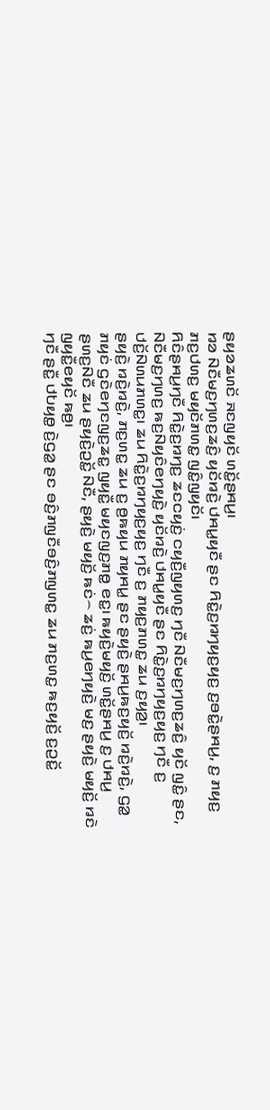ꤔꤟꤤꤘꤛꤢꤩ ꤏꤢꤜꤟꤢꤩ ꤛꤢꤩ꤭ꤔꤌꤣ꤬꤯
ꤙꤤ ꤡꤢꤪꤗꤢ꤬ꤚꤛꤢ꤬ꤘꤢꤨ꤬ ꤟꤢꤩꤙꤢꤧ꤬ ꤓꤌꤣ꤭ꤟꤢꤪ ꤔꤢ ꤖꤢꤧ꤭ꤢ꤬ꤙꤚꤟꤢ꤬ꤟꤢ꤬ ꤢ꤬ꤋꤢꤧ꤭ꤔꤌꤣ꤬, ꤢ꤬ ꤊꤟꤢ꤬ ꤊꤢ꤬ꤓꤛꤢ꤬ ꤗꤟꤢꤩꤊꤛꤢ꤭ ꤜꤢꤨ꤭ꤜꤟꤢꤩ꤯
ꤖꤢꤨꤔꤌꤣ꤬ꤚꤢꤪ ꤖꤢꤧ꤭ꤢ꤬ꤙꤚꤢ꤬ ꤘꤢꤍꤟꤢꤦ꤬ ꤍꤟꤢꤪ꤬ꤜꤟꤛꤢ꤬ ꤚꤢꤪ ꤡꤢꤪꤗꤢ꤬ꤚꤛꤢ꤬ꤘꤢꤨ꤬ ꤟꤢꤩ ꤜꤢꤨ꤭ ꤔꤢ,
ꤡꤢꤪꤗꤢ꤬ꤚꤛꤢ꤬ ꤒꤢ꤬ꤡꤟꤢꤨꤕꤚꤟꤢꤧ꤬ ꤟꤢꤩꤙꤢꤧ꤬ ꤓꤌꤣ꤭ꤟꤢꤪ ꤔꤢ ꤖꤢꤧ꤭ꤢ꤬ꤙꤚꤟꤢ꤬ꤟꤢ꤬ ꤚꤢꤪ ꤢ꤬ ꤓꤢꤩ꤬ꤡꤛꤣꤊꤛꤢ꤭꤯ ꤘꤣ ꤖꤢꤧ꤭ꤢ꤬ꤙꤚꤟꤢ꤬ꤟꤢ꤬ ꤚꤢꤪ ꤢ꤬ ꤊꤟꤢ꤬ꤊꤛꤢ꤭ ꤘꤣ ꤢ꤬ꤟꤤ꤬꤯
ꤔꤟꤢꤧ꤬ ꤙꤢꤧ꤬ꤙꤢꤧ꤬, ꤊꤢ꤬ꤛꤢ꤭ ꤘꤣ ꤢ꤬ ꤥ꤬ꤒꤟꤣ ꤊꤟꤌꤣ꤭ ꤔꤢ ꤔꤟꤢꤧ꤬ ꤔꤌꤣ꤬ꤒꤢ꤬ꤟꤢꤩ꤬ ꤙꤢꤧ꤬ꤙꤢꤧ꤬, ꤞꤤ꤭ ꤊꤟꤢꤦ ꤞꤢꤧꤕꤚꤢꤜꤢ꤬ꤘꤢ꤭ ꤜꤟꤢꤪ꤭ ꤗꤟꤢꤜꤢ꤬ꤊꤥ꤭ ꤕꤢ꤭꤯ ꤒꤟꤢꤧ꤬ꤗꤟꤢꤩ꤬ ꤛꤢꤩ꤭ꤔꤌꤣ꤬ ꤢ꤬ ꤓꤌꤣ꤬ ꤔꤛꤢ꤬ꤡꤢꤪ ꤘꤣ ꤔꤟꤢꤧ꤬ꤑꤢꤩ꤭ ꤡꤢꤪ, ꤔꤟꤢꤧ꤬ ꤗꤟꤢꤩ꤬ ꤒꤢꤦ꤮ ꤘꤢꤦ꤬ ꤒꤣ꤬ꤕꤚꤟꤢꤧ꤬ ꤗꤢ꤬ ꤔꤟꤢꤧ꤬ ꤗꤟꤢꤩ꤬ ꤙꤢꤧ ꤜꤟꤢꤪ꤭ꤕꤟꤢꤩ ꤒꤥ꤬꤯
ꤚꤢꤪ ꤔꤢꤪ꤭ ꤓꤝꤟꤥ꤭ ꤢꤧ꤬ꤞꤤ꤭ ꤔꤢ ꤋꤢꤨ꤬ꤊꤜꤢꤪꤋꤢꤨ꤬ꤊꤜꤛꤢ꤭ ꤘꤣ ꤊꤢ꤬ꤛꤢ꤭ ꤒꤢ꤬ꤟꤢꤩ꤬ ꤢ꤬ꤑꤢꤩ꤭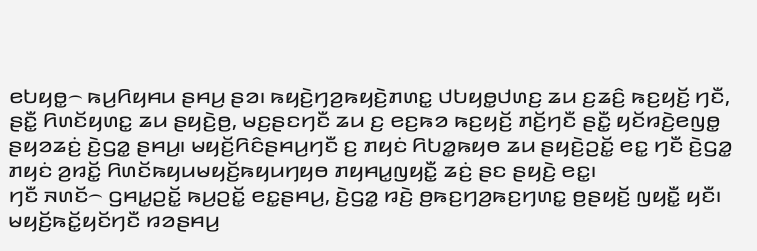ꤕꤝꤟꤥ꤭꤮ ꤒꤣ꤬ꤖꤟꤌꤣ ꤔꤌꤣ꤬ ꤔꤤ꤯ ꤒꤟꤢꤧ꤬ꤚꤤ꤬ꤒꤟꤢꤧ꤬ꤊꤛꤢ꤭ ꤓꤝꤟꤥ꤭ꤓꤛꤢ꤬ ꤘꤣ ꤢ꤬ꤘꤢꤨ꤬ ꤒꤢ꤬ꤟꤢꤩ꤬ ꤚꤢꤪ, ꤔꤢꤪ꤭ ꤖꤛꤢꤩꤟꤛꤢ꤭ ꤘꤣ ꤔꤟꤢꤧ꤬ꤥ꤬, ꤗꤢ꤬ꤔꤢꤚꤢꤪ ꤘꤣ ꤢ꤬ ꤕꤢ꤬ꤒꤤ ꤒꤢ꤬ꤟꤢꤩ꤬ ꤊꤢꤩ꤬ꤚꤢꤪ ꤔꤢꤪ꤭ ꤟꤢꤩꤙꤢꤧ꤬ꤕꤜꤥ꤭ ꤔꤟꤤꤘꤢꤦ꤬ ꤢꤧ꤬ꤞꤤ꤭ ꤔꤌꤣ꤬꤯ ꤗꤟꤢꤩ꤬ꤖꤢꤨꤔꤌꤣ꤬ꤚꤢꤪ ꤢ꤬ ꤊꤟꤢꤦ ꤖꤝꤤ꤭ꤒꤟꤥ ꤘꤣ ꤔꤟꤢꤧ꤬ꤑꤢꤩ꤭ ꤕꤢ꤭ ꤚꤢꤪ ꤢꤧ꤬ꤞꤤ꤭ ꤊꤟꤢꤦ ꤤ꤬ꤙꤢꤩ꤭ ꤖꤛꤢꤩꤒꤟꤣꤗꤟꤢꤩ꤬ꤒꤟꤣꤚꤟꤥ ꤊꤟꤌꤣ꤭ꤜꤟꤢꤪ꤭ ꤘꤢꤦ꤬ ꤔꤢ ꤔꤟꤢꤧ꤬ ꤕꤢ꤭꤯
ꤚꤢꤪ ꤏꤛꤢꤩ꤮ ꤞꤌꤣ꤭ꤑꤢꤩ꤭ ꤒꤣ꤬ꤑꤢꤩ꤭ ꤕꤢ꤭ꤔꤌꤣ꤬, ꤢꤧ꤬ꤞꤤ꤭ ꤙꤢꤧ꤬ ꤥ꤬ꤒꤢ꤬ꤚꤤ꤬ꤒꤢ꤬ꤚꤛꤢ꤭ ꤥ꤬ꤔꤟꤢꤩ꤬ ꤜꤟꤢꤪ꤭ ꤟꤢꤪ꤯ ꤗꤟꤢꤩ꤬ꤒꤢꤩ꤭ꤟꤢꤩꤚꤢꤪ ꤙꤤꤔꤌꤣ꤬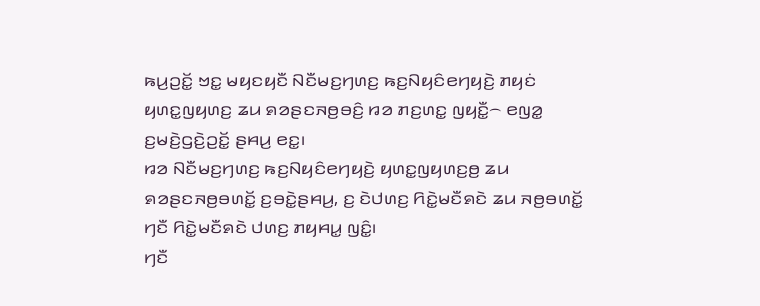ꤒꤣ꤬ꤑꤢꤩ꤭ ꤠꤢ꤭ ꤗꤟꤢꤟꤢꤪ ꤡꤢꤪꤗꤢ꤬ꤚꤛꤢ꤬ ꤒꤢ꤬ꤡꤟꤢꤨꤕꤚꤟꤢꤧ꤬ ꤊꤟꤢꤦ ꤟꤛꤢ꤭ꤜꤟꤛꤢ꤬ ꤘꤣ ꤎꤤꤔꤢꤏꤥ꤬ꤋꤢꤨ꤬ ꤙꤤ ꤊꤢ꤬ꤛꤢ꤭ ꤜꤟꤢꤪ꤭꤮ ꤕꤜꤤ꤭ ꤢ꤬ꤗꤢꤧ꤬ꤞꤢꤧ꤬ꤑꤢꤩ꤭ ꤔꤌꤣ꤬ ꤕꤢ꤭꤯
ꤙꤤ ꤡꤢꤪꤗꤢ꤬ꤚꤛꤢ꤬ ꤒꤢ꤬ꤡꤟꤢꤨꤕꤚꤟꤢꤧ꤬ ꤟꤛꤢ꤭ꤜꤟꤛꤢ꤬ꤥ꤬ ꤘꤣ ꤎꤤꤔꤢꤏꤥ꤬ꤋꤛꤢꤩ꤭ ꤢ꤬ꤋꤢꤧ꤭ꤔꤌꤣ꤬, ꤢ꤬ ꤢꤧꤓꤛꤢ꤬ ꤖꤢꤧ꤭ꤗꤢꤪꤎꤢꤧ ꤘꤣ ꤏꤥ꤬ꤋꤛꤢꤩ꤭ ꤚꤢꤪ ꤖꤢꤧ꤭ꤗꤢꤪꤎꤢꤧ ꤓꤛꤢ꤬ ꤊꤟꤌꤣ꤭ ꤜꤢꤨ꤭꤯
ꤚꤢꤪ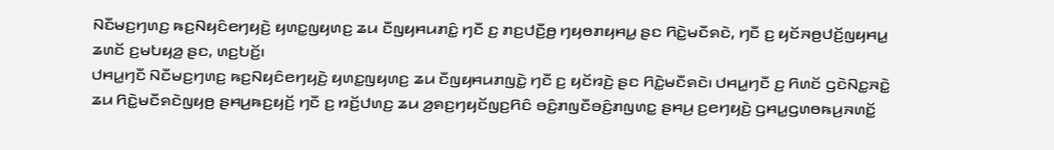ꤡꤢꤪꤗꤢ꤬ꤚꤛꤢ꤬ ꤒꤢ꤬ꤡꤟꤢꤨꤕꤚꤟꤢꤧ꤬ ꤟꤛꤢ꤭ꤜꤟꤛꤢ꤬ ꤘꤣ ꤢꤪꤜꤟꤌꤣꤊꤢꤨ꤭ ꤚꤢꤪ ꤢ꤬ ꤊꤢ꤬ꤓꤢꤪ꤬ꤥ꤬ ꤚꤟꤥꤊꤟꤌꤣ꤭ ꤔꤢ ꤖꤢꤧ꤭ꤗꤢꤪꤎꤢꤧ, ꤚꤢꤪ ꤢ꤬ ꤟꤢꤩꤏꤥ꤬ꤓꤢꤩ꤬ꤜꤟꤌꤣ꤭ ꤘꤛꤢꤩ ꤢ꤬ꤗꤝꤟꤤ꤬ ꤔꤢ, ꤛꤢ꤬ꤝꤢꤩ꤬꤯
ꤓꤌꤣ꤭ꤚꤢꤪ ꤡꤢꤪꤗꤢ꤬ꤚꤛꤢ꤬ ꤒꤢ꤬ꤡꤟꤢꤨꤕꤚꤟꤢꤧ꤬ ꤟꤛꤢ꤭ꤜꤟꤛꤢ꤬ ꤘꤣ ꤢꤪꤜꤟꤌꤣꤊꤜꤢꤧ꤭ ꤚꤢꤪ ꤢ꤬ ꤟꤢꤩꤙꤢꤧ꤬ ꤔꤢ ꤖꤢꤧ꤭ꤗꤢꤪꤎꤢꤧ꤯ ꤓꤌꤣ꤭ꤚꤢꤪ ꤢ꤬ ꤖꤛꤢꤩ ꤞꤢꤧꤡꤢ꤭ꤏꤢꤧ꤭ ꤘꤣ ꤖꤢꤧ꤭ꤗꤢꤪꤎꤢꤧꤜꤟꤥ꤬ ꤔꤌꤣ꤬ꤒꤢ꤬ꤟꤢꤩ꤬ ꤚꤢꤪ ꤢ꤬ ꤙꤢꤩ꤬ꤓꤛꤢ꤬ ꤘꤣ ꤤ꤬ꤎꤢ꤬ꤚꤟꤢꤩꤜꤢ꤬ꤖꤢꤨ ꤋꤢꤨ꤬ꤊꤜꤢꤪꤋꤢꤨ꤬ꤊꤜꤛꤢ꤭ ꤔꤌꤣ꤬ ꤢ꤬ꤕꤚꤟꤢꤧ꤬ ꤞꤌꤣ꤭ꤞꤛꤥꤒꤣ꤬ꤏꤛꤢꤩ꤭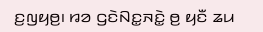ꤢ꤬ꤜꤟꤥ꤬꤯ ꤙꤤ ꤞꤢꤧꤡꤢ꤭ꤏꤢꤧ꤭ ꤥ꤬ ꤟꤢꤪ ꤘꤣ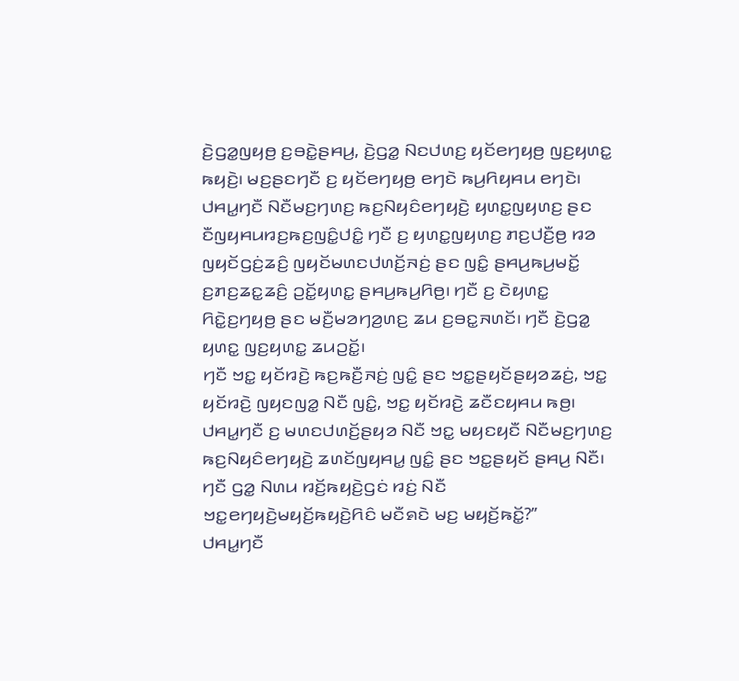ꤢꤧ꤬ꤞꤤ꤭ꤜꤟꤥ꤬ ꤢ꤬ꤋꤢꤧ꤭ꤔꤌꤣ꤬, ꤢꤧ꤬ꤞꤤ꤭ ꤡꤢꤓꤛꤢ꤬ ꤟꤢꤩꤕꤚꤟꤥ꤬ ꤜꤢ꤬ꤟꤛꤢ꤭ ꤒꤟꤢꤧ꤬꤯ ꤗꤢ꤬ꤔꤢꤚꤢꤪ ꤢ꤬ ꤟꤢꤩꤕꤚꤟꤥ꤬ ꤕꤚꤢꤧ ꤒꤣ꤬ꤖꤟꤌꤣ ꤕꤚꤢꤧ꤯
ꤓꤌꤣ꤭ꤚꤢꤪ ꤡꤢꤪꤗꤢ꤬ꤚꤛꤢ꤬ ꤒꤢ꤬ꤡꤟꤢꤨꤕꤚꤟꤢꤧ꤬ ꤟꤛꤢ꤭ꤜꤟꤛꤢ꤬ ꤔꤢ ꤢꤪꤜꤟꤌꤣꤙꤢ꤬ꤒꤢ꤬ꤜꤢꤨ꤭ꤓꤢꤨ꤭ ꤚꤢꤪ ꤢ꤬ ꤟꤛꤢ꤭ꤜꤟꤛꤢ꤬ ꤊꤢ꤬ꤓꤢꤪ꤬ꤥ꤬ ꤙꤤ ꤜꤟꤢꤩꤞꤢꤦ꤬ꤘꤢꤨ꤬ ꤜꤟꤢꤩꤗꤛꤢꤓꤛꤢꤩ꤬ꤏꤢꤦ꤬ ꤔꤢ ꤜꤢꤨ꤭ ꤔꤌꤣ꤬ꤒꤣ꤬ꤗꤢꤩ꤭ ꤢ꤬ꤊꤢ꤬ꤘꤢ꤭ꤘꤢꤨ꤬ ꤑꤢꤩ꤭ꤟꤛꤢ꤭ ꤔꤌꤣ꤬ꤒꤣ꤬ꤖꤥ꤬꤯ ꤚꤢꤪ ꤢ꤬ ꤢꤧꤟꤛꤢ꤭ ꤖꤢꤧ꤭ꤢ꤬ꤚꤟꤥ꤬ ꤔꤢ ꤗꤢꤪ꤬ꤗꤤꤚꤤ꤬ꤛꤢ꤬ ꤘꤣ ꤢ꤬ꤋꤢ꤭ꤏꤛꤢꤩ꤯ ꤚꤢꤪ ꤢꤧ꤬ꤞꤤ꤭ ꤟꤛꤢ꤭ ꤜꤢ꤬ꤟꤛꤢ꤭ ꤘꤣꤑꤢꤩ꤭꤯
ꤚꤢꤪ ꤠꤢ꤭ ꤟꤢꤩꤙꤢꤧ꤬ ꤒꤢ꤬ꤒꤢꤪ꤬ꤏꤢꤦ꤬ ꤜꤢꤨ꤭ ꤔꤢ ꤠꤢ꤭ꤔꤟꤢꤩꤔꤟꤤꤘꤢꤦ꤬, ꤠꤢ꤭ ꤟꤢꤩꤙꤢꤧ꤬ ꤜꤟꤢꤜꤤ꤭ ꤡꤢꤪ ꤜꤢꤨ꤭, ꤠꤢ꤭ ꤟꤢꤩꤙꤢꤧ꤬ ꤘꤢꤪꤢꤟꤌꤣ ꤒꤥ꤬꤯ ꤓꤌꤣ꤭ꤚꤢꤪ ꤢ꤬ ꤗꤛꤢꤓꤛꤢꤩ꤬ꤔꤟꤤ ꤡꤢꤪ ꤠꤢ꤭ ꤗꤟꤢꤟꤢꤪ ꤡꤢꤪꤗꤢ꤬ꤚꤛꤢ꤬ ꤒꤢ꤬ꤡꤟꤢꤨꤕꤚꤟꤢꤧ꤬ ꤘꤛꤢꤩꤜꤟꤌꤣ꤭ ꤜꤢꤨ꤭ ꤔꤢ ꤠꤢ꤭ꤔꤟꤢꤩ ꤔꤌꤣ꤬ ꤡꤢꤪ꤯ ꤚꤢꤪ ꤞꤤ꤭ ꤡꤛꤣ ꤙꤢꤩ꤬ꤒꤟꤢꤧ꤬ꤞꤢꤦ ꤙꤢꤦ꤬ ꤡꤢꤪ ꤠꤢ꤭ꤕꤚꤟꤢꤧ꤬ꤗꤟꤢꤩ꤬ꤒꤟꤢꤧ꤬ꤖꤢꤨ ꤗꤢꤪꤎꤢꤧ ꤗꤢ꤬ ꤗꤟꤢꤩ꤬ꤒꤢꤩ꤭?”
ꤓꤌꤣ꤭ꤚꤢꤪ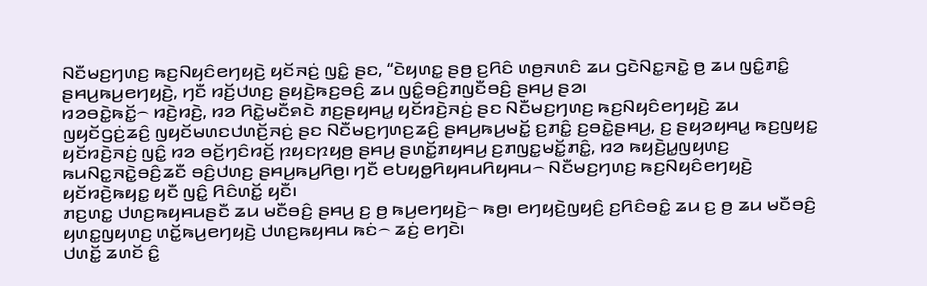ꤡꤢꤪꤗꤢ꤬ꤚꤛꤢ꤬ ꤒꤢ꤬ꤡꤟꤢꤨꤕꤚꤟꤢꤧ꤬ ꤟꤢꤩꤏꤢꤦ꤬ ꤜꤢꤨ꤭ ꤔꤢ, “ꤢꤧꤟꤛꤢ꤭ ꤔꤥ꤬ ꤢ꤬ꤖꤢꤨ ꤛꤥ꤬ꤏꤛꤢꤨ ꤘꤣ ꤞꤢꤧꤡꤢ꤭ꤏꤢꤧ꤭ ꤥ꤬ ꤘꤣ ꤜꤢꤨ꤭ꤊꤢꤨ꤭ ꤔꤌꤣ꤬ꤒꤣ꤬ꤕꤚꤟꤢꤧ꤬, ꤚꤢꤪ ꤙꤢꤩ꤬ꤓꤛꤢ꤬ ꤔꤟꤢꤧ꤬ꤒꤢ꤬ꤋꤢꤨ꤬ ꤘꤣ ꤜꤢꤨ꤭ꤋꤢꤨ꤬ꤊꤜꤢꤪꤋꤢꤨ꤬ ꤔꤌꤣ꤬ ꤔꤤ꤯
ꤙꤤꤋꤢꤧ꤭ꤒꤢꤩ꤭꤮ ꤙꤢꤧ꤬ꤙꤢꤧ꤬, ꤙꤤ ꤖꤢꤧ꤭ꤗꤢꤪꤎꤢꤧ ꤊꤢ꤬ꤔꤟꤌꤣ꤭ ꤟꤢꤩꤙꤢꤧ꤬ꤏꤢꤦ꤬ ꤔꤢ ꤡꤢꤪꤗꤢ꤬ꤚꤛꤢ꤬ ꤒꤢ꤬ꤡꤟꤢꤨꤕꤚꤟꤢꤧ꤬ ꤘꤣ ꤜꤟꤢꤩꤞꤢꤦ꤬ꤘꤢꤨ꤬ ꤜꤟꤢꤩꤗꤛꤢꤓꤛꤢꤩ꤬ꤏꤢꤦ꤬ ꤔꤢ ꤡꤢꤪꤗꤢ꤬ꤚꤛꤢ꤬ꤘꤢꤨ꤬ ꤔꤌꤣ꤬ꤒꤣ꤬ꤗꤢꤩ꤭ ꤢ꤬ꤊꤢꤨ꤭ ꤢ꤬ꤋꤢꤧ꤭ꤔꤌꤣ꤬, ꤢ꤬ ꤔꤟꤤꤟꤌꤣ꤭ ꤒꤢ꤬ꤜꤟꤢ꤭ ꤟꤢꤩꤙꤢꤧ꤬ꤏꤢꤦ꤬ ꤜꤢꤨ꤭ ꤙꤤ ꤋꤢꤩ꤬ꤚꤢꤨꤙꤢꤩ꤬ ꤐꤟꤢꤐꤟꤥ꤬ ꤔꤌꤣ꤬ ꤔꤛꤢꤩ꤭ꤊꤟꤌꤣ꤬ ꤢ꤬ꤊꤜꤢ꤭ꤗꤢꤩ꤭ꤊꤢꤨ꤭, ꤙꤤ ꤒꤟꤢꤧ꤬ꤣ꤭ꤜꤟꤛꤢ꤬ ꤒꤣꤡꤢ꤭ꤏꤢꤧ꤭ꤋꤢꤨ꤬ꤘꤢꤪ ꤋꤢꤨ꤬ꤓꤛꤢ꤬ ꤔꤌꤣ꤬ꤒꤣ꤬ꤖꤥ꤬꤯ ꤚꤢꤪ ꤕꤝꤟꤥ꤭ꤖꤟꤌꤣꤖꤟꤌꤣ꤮ ꤡꤢꤪꤗꤢ꤬ꤚꤛꤢ꤬ ꤒꤢ꤬ꤡꤟꤢꤨꤕꤚꤟꤢꤧ꤬ ꤟꤢꤩꤙꤢꤧ꤬ꤒꤟꤢ꤭ ꤟꤢꤪ ꤜꤢꤨ꤭ ꤖꤢꤨꤛꤢꤩ꤭ ꤟꤢꤪ꤯
ꤊꤢ꤬ꤛꤢ꤭ ꤓꤛꤢ꤬ꤒꤟꤌꤣꤔꤢꤪ ꤘꤣ ꤗꤢꤪꤋꤢꤨ꤬ ꤔꤌꤣ꤬ ꤢ꤬ ꤥ꤬ ꤒꤣ꤬ꤕꤚꤟꤢꤧ꤬꤮ ꤒꤥ꤬꤯ ꤕꤚꤟꤢꤧ꤬ꤜꤟꤢꤨ꤬ ꤢ꤬ꤖꤢꤨꤋꤢꤨ꤭ ꤘꤣ ꤢ꤬ ꤥ꤬ ꤘꤣ ꤗꤢꤪꤋꤢꤨ꤬ ꤟꤛꤢ꤭ꤜꤟꤛꤢ꤬ ꤛꤢꤩ꤭ꤒꤣ꤬ꤕꤚꤟꤢꤧ꤬ ꤓꤛꤢ꤬ꤒꤟꤌꤣ ꤒꤢꤦ꤮ ꤘꤢꤦ꤬ ꤕꤚꤢꤧ꤯
ꤓꤛꤢꤩ꤭ ꤘꤛꤢꤩ ꤢꤨ꤭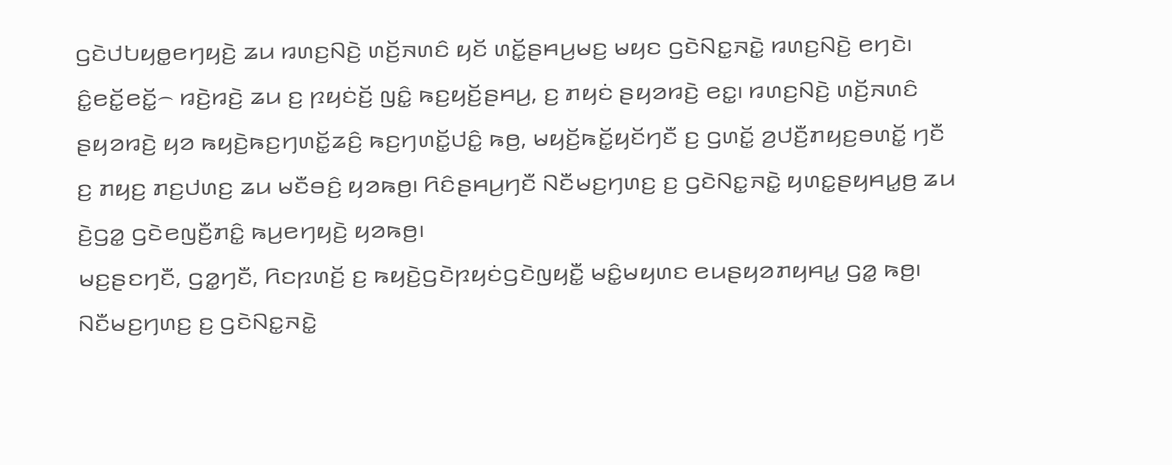ꤞꤢꤧꤓꤝꤟꤥ꤭ꤕꤚꤟꤢꤧ꤬ ꤘꤣ ꤙꤛꤢ꤬ꤡꤢꤧ꤬ ꤛꤢꤩ꤬ꤏꤛꤢꤨ ꤟꤢꤩ ꤛꤢꤩ꤭ꤔꤌꤣ꤬ꤗꤢ꤬ ꤗꤟꤢ ꤞꤢꤧꤡꤢ꤭ꤏꤢꤧ꤭ ꤙꤛꤢ꤬ꤡꤢꤧ꤬ ꤕꤚꤢꤧ꤯ ꤢꤨ꤭ꤕꤢꤩ꤭ꤕꤢꤩ꤭꤮ ꤙꤢꤧ꤬ꤙꤢꤧ꤬ ꤘꤣ ꤢ꤬ ꤐꤟꤢꤦꤢꤩ꤬ ꤜꤢꤨ꤭ ꤒꤢ꤬ꤟꤢꤩ꤬ꤔꤌꤣ꤬, ꤢ꤬ ꤊꤟꤢꤦ ꤔꤟꤤꤙꤢꤧ꤬ ꤕꤢ꤭꤯ ꤙꤛꤢ꤬ꤡꤢꤧ꤬ ꤛꤢꤩ꤬ꤏꤛꤢꤨ ꤔꤟꤤꤙꤢꤧ꤬ ꤟꤤ ꤒꤟꤢꤧ꤬ꤒꤢ꤬ꤚꤛꤢꤩ꤭ꤘꤢꤨ꤬ ꤒꤢ꤬ꤚꤛꤢꤩ꤭ꤓꤢꤨ꤭ ꤒꤥ꤬, ꤗꤟꤢꤩ꤬ꤒꤢꤩ꤭ꤟꤢꤩꤚꤢꤪ ꤢ꤬ ꤞꤛꤢꤩ꤭ ꤤ꤬ꤓꤢꤪ꤬ꤊꤟꤢ꤬ꤋꤛꤢꤩ꤭ ꤚꤢꤪ ꤢ꤬ ꤊꤟꤢ꤬ ꤊꤢ꤬ꤓꤛꤢ꤬ ꤘꤣ ꤗꤢꤪꤋꤢꤨ꤬ ꤟꤤꤒꤥ꤬꤯ ꤖꤢꤨꤔꤌꤣ꤬ꤚꤢꤪ ꤡꤢꤪꤗꤢ꤬ꤚꤛꤢ꤬ ꤢ꤬ ꤞꤢꤧꤡꤢ꤭ꤏꤢꤧ꤭ ꤟꤛꤢ꤭ꤔꤟꤌꤣ꤭ꤥ꤬ ꤘꤣ ꤢꤧ꤬ꤞꤤ꤭ ꤞꤢꤧꤕꤜꤢꤪ꤬ꤊꤢꤨ꤭ ꤒꤣ꤬ꤕꤚꤟꤢꤧ꤬ ꤟꤤꤒꤥ꤬꤯
ꤗꤢ꤬ꤔꤢꤚꤢꤪ, ꤞꤤ꤭ꤚꤢꤪ, ꤖꤢꤐꤛꤢꤩ꤬ ꤢ꤬ ꤒꤟꤢꤧ꤬ꤞꤢꤧꤐꤟꤢꤦꤞꤢꤧꤜꤟꤢꤪ꤭ ꤗꤢꤨ꤭ꤗꤟꤛꤢ ꤕꤣꤔꤟꤤꤊꤟꤌꤣ꤭ ꤞꤤ꤭ ꤒꤥ꤬꤯ ꤡꤢꤪꤗꤢ꤬ꤚꤛꤢ꤬ ꤢ꤬ ꤞꤢꤧꤡꤢ꤭ꤏꤢꤧ꤭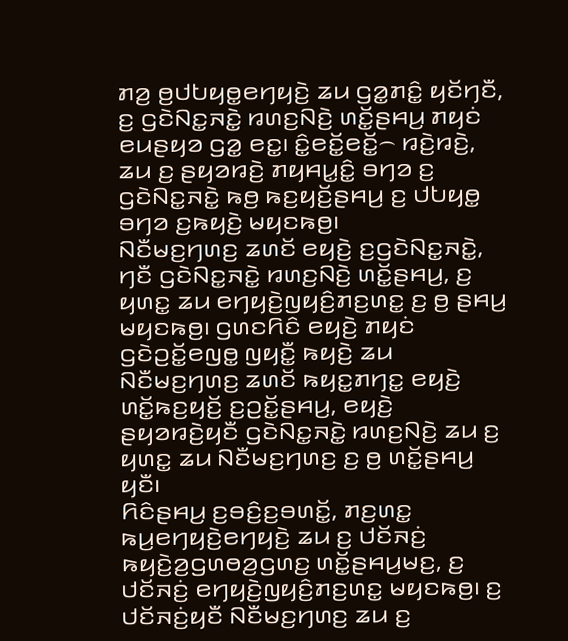ꤊꤤ꤬ ꤥ꤬ꤓꤝꤟꤥ꤭ꤕꤚꤟꤢꤧ꤬ ꤘꤣ ꤞꤤ꤭ꤊꤢꤨ꤭ ꤟꤢꤩꤚꤢꤪ, ꤢ꤬ ꤞꤢꤧꤡꤢ꤭ꤏꤢꤧ꤭ ꤙꤛꤢ꤬ꤡꤢꤧ꤬ ꤛꤢꤩ꤭ꤔꤌꤣ꤬ ꤊꤟꤢꤦ ꤕꤣꤔꤟꤤ ꤞꤤ꤭ ꤕꤢ꤭꤯ ꤢꤨ꤭ꤕꤢꤩ꤭ꤕꤢꤩ꤭꤮ ꤙꤢꤧ꤬ꤙꤢꤧ꤬, ꤘꤣ ꤢ꤬ ꤔꤟꤤꤙꤢꤧ꤬ ꤊꤟꤌꤣ꤭ꤢꤨ꤭ ꤋꤚꤤ ꤢ꤬ ꤞꤢꤧꤡꤢ꤭ꤏꤢꤧ꤭ ꤒꤥ꤬ ꤒꤢ꤬ꤟꤢꤩ꤬ꤔꤌꤣ꤬ ꤢ꤬ ꤓꤝꤟꤥ꤭ ꤋꤚꤤ ꤢ꤬ꤒꤟꤢꤧ꤬ ꤗꤟꤢꤒꤥ꤬꤯
ꤡꤢꤪꤗꤢ꤬ꤚꤛꤢ꤬ ꤘꤛꤢꤩ ꤕꤟꤢꤧ꤬ ꤢ꤬ꤞꤢꤧꤡꤢ꤭ꤏꤢꤧ꤭, ꤚꤢꤪ ꤞꤢꤧꤡꤢ꤭ꤏꤢꤧ꤭ ꤙꤛꤢ꤬ꤡꤢꤧ꤬ ꤛꤢꤩ꤭ꤔꤌꤣ꤬, ꤢ꤬ ꤟꤛꤢ꤭ ꤘꤣ ꤕꤚꤟꤢꤧ꤬ꤜꤟꤢꤨ꤬ꤊꤢ꤬ꤛꤢ꤭ ꤢ꤬ ꤥ꤬ ꤔꤌꤣ꤬ ꤗꤟꤢꤒꤥ꤬꤯ ꤞꤛꤢꤖꤢꤨ ꤕꤟꤢꤧ꤬ ꤊꤟꤢꤦ ꤞꤢꤧꤑꤢꤩ꤭ꤕꤜꤥ꤭ ꤜꤟꤢꤪ꤭ ꤒꤟꤢꤧ꤬ ꤘꤣ ꤡꤢꤪꤗꤢ꤬ꤚꤛꤢ꤬ ꤘꤛꤢꤩ ꤒꤟꤢ꤭ꤊꤚꤢ꤭ ꤕꤟꤢꤧ꤬ ꤛꤢꤩ꤭ꤒꤢ꤬ꤟꤢꤩ꤬ ꤢ꤬ꤑꤢꤩ꤭ꤔꤌꤣ꤬, ꤕꤟꤢꤧ꤬ ꤔꤟꤤꤙꤢꤧ꤬ꤟꤢꤪ ꤞꤢꤧꤡꤢ꤭ꤏꤢꤧ꤭ ꤙꤛꤢ꤬ꤡꤢꤧ꤬ ꤘꤣ ꤢ꤬ ꤟꤛꤢ꤭ ꤘꤣ ꤡꤢꤪꤗꤢ꤬ꤚꤛꤢ꤬ ꤢ꤬ ꤥ꤬ ꤛꤢꤩ꤭ꤔꤌꤣ꤬ ꤟꤢꤪ꤯
ꤖꤢꤨꤔꤌꤣ꤬ ꤢ꤬ꤋꤢꤨ꤬ꤢ꤬ꤋꤛꤢꤩ꤭, ꤊꤢ꤬ꤛꤢ꤭ ꤒꤣ꤬ꤕꤚꤟꤢꤧ꤬ꤕꤚꤟꤢꤧ꤬ ꤘꤣ ꤢ꤬ ꤓꤢꤩꤏꤢꤦ꤬ ꤒꤟꤢꤧ꤬ꤤ꤬ꤞꤛꤥꤤ꤬ꤞꤛꤢ꤬ ꤛꤢꤩ꤭ꤔꤌꤣ꤬ꤗꤢ꤬, ꤢ꤬ ꤓꤢꤩꤏꤢꤦ꤬ ꤕꤚꤟꤢꤧ꤬ꤜꤟꤢꤨ꤬ꤊꤢ꤬ꤛꤢ꤭ ꤗꤟꤢꤒꤥ꤬꤯ ꤢ꤬ ꤓꤢꤩꤏꤢꤦ꤬ꤟꤢꤪ ꤡꤢꤪꤗꤢ꤬ꤚꤛꤢ꤬ ꤘꤣ ꤢ꤬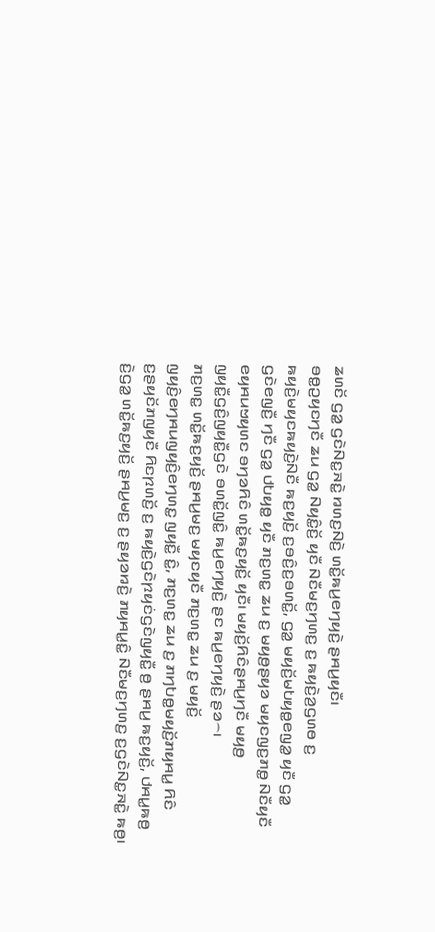ꤘꤛꤢꤩ ꤞꤤ꤭ ꤞꤢꤧꤡꤢ꤭ꤏꤢꤧ꤭ ꤙꤛꤢ꤬ꤡꤢꤧ꤬ ꤛꤢꤩ꤭ꤒꤣ꤬ꤕꤚꤟꤢꤧ꤬ ꤔꤌꤣ꤬ꤟꤢꤪ꤯
ꤋꤥ꤭ꤑꤟꤢꤚꤢꤪ ꤘꤣ ꤞꤤ꤭ ꤡꤟꤢꤨ꤭ꤢꤩ꤬ ꤟꤢꤪ ꤡꤢꤪꤗꤢ꤬ꤚꤛꤢ꤬ ꤢ꤬ ꤒꤟꤢꤧ꤬ꤤ꤬ꤞꤛꤥ ꤢ꤬ ꤒꤟꤢꤧ꤬ꤗꤟꤢꤒꤟꤢꤧ꤬ꤡꤢꤪ ꤒꤢ꤬ꤟꤢꤩ꤬ ꤢ꤬ꤋꤢꤨ꤬ꤢ꤬ꤋꤛꤢꤩ꤭, ꤞꤤ꤭ ꤗꤟꤢꤩ꤬ꤗꤝꤟꤥ꤭ꤕꤜꤤ꤭ ꤟꤢꤪ ꤞꤤ꤭ ꤞꤢꤧꤕꤜꤢꤪ꤬ ꤚꤢꤪ ꤞꤤ꤭ ꤓꤝꤟꤥ꤭ ꤟꤢꤪ ꤊꤢ꤬ꤛꤢ꤭ ꤘꤣ ꤢ꤬ ꤗꤟꤥ꤬ꤔꤟꤤ ꤗꤟꤢꤜꤢ꤬ꤊꤥ꤭ ꤡꤢꤪꤟꤢꤪ ꤕꤟꤌꤣꤠꤟꤛꤢ ꤋꤚꤤꤖꤢꤨ ꤛꤢꤩ꤭ꤒꤢ꤬ꤟꤢꤩ꤬ ꤟꤢꤪ꤯ ꤗꤟꤢꤩ꤬ꤖꤢꤨꤔꤌꤣ꤬ꤚꤢꤪ ꤗꤟꤥ꤬ ꤜꤟꤢꤪ꤭ꤞꤢꤨ꤬ꤜꤟꤢꤪ꤭ꤞꤢꤧ ꤋꤛꤢꤩ꤭ꤜꤢꤨ꤭ ꤒꤣ꤬ꤕꤚꤟꤢꤧ꤬ ꤔꤢ ꤒꤣ꤬ꤕꤚꤟꤢꤧ꤬ ꤔꤤ꤮꤯
ꤊꤢ꤬ꤛꤢ꤭ ꤛꤢꤩ꤭ꤒꤢ꤬ꤟꤢꤩ꤬ ꤔꤌꤣ꤬ꤗꤢ꤬ ꤗꤟꤢꤟꤢꤪ ꤊꤢ꤬ꤛꤢ꤭ ꤘꤣ ꤢ꤬ ꤗꤟꤢꤩ꤬ ꤜꤟꤢꤨ꤬ꤕꤚꤌꤣꤜꤟꤢꤨ꤬ꤕꤚꤛꤢ꤭ ꤜꤟꤢꤪ꤭ ꤢꤨ꤭, ꤊꤢ꤬ꤛꤢ꤭ ꤘꤣ ꤢ꤬ ꤊꤚꤝꤥ꤭ꤗꤟꤢꤩ꤬ꤊꤟꤌꤣ꤭ ꤖꤢꤨ ꤢ꤬ꤔꤟꤢꤩꤊꤜꤟꤢꤪ ꤖꤢꤐꤛꤢꤩ꤬ ꤢ꤬ ꤒꤟꤢꤧ꤬ꤞꤢꤧꤐꤟꤢꤦꤞꤢꤧꤜꤟꤢꤪ꤭ ꤥ꤬ ꤔꤌꤣ꤬ ꤒꤢ꤬ꤟꤢꤩ꤬, ꤓꤌꤣ꤭ꤒꤥ꤬ ꤢꤧ꤬ꤞꤤ꤭ ꤛꤢꤩ꤭ꤒꤢ꤬ꤟꤢꤩ꤬ ꤔꤌꤣ꤬ꤗꤢ꤬ ꤢ꤬ ꤔꤟꤤꤙꤢꤧ꤬ ꤊꤟꤌꤣ꤭ꤢꤨ꤭ ꤡꤢꤪꤗꤢ꤬ꤚꤛꤢ꤬ ꤢ꤬ꤞꤢꤧꤡꤢ꤭ꤏꤢꤧ꤭ ꤒꤥ꤬꤯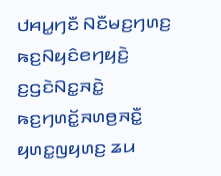ꤓꤌꤣ꤭ꤚꤢꤪ ꤡꤢꤪꤗꤢ꤬ꤚꤛꤢ꤬ ꤒꤢ꤬ꤡꤟꤢꤨꤕꤚꤟꤢꤧ꤬ ꤢ꤬ꤞꤢꤧꤡꤢ꤭ꤏꤢꤧ꤭ ꤒꤢ꤬ꤚꤛꤢꤩ꤭ꤏꤛꤥ꤬ꤏꤢꤪ꤭ ꤟꤛꤢ꤭ꤜꤟꤛꤢ꤬ ꤘꤣ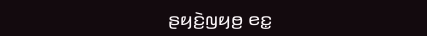ꤔꤟꤢꤧ꤬ꤜꤟꤥ꤬ ꤕꤢ꤭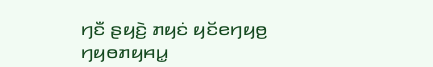ꤚꤢꤪ ꤔꤟꤢꤧ꤬ ꤊꤟꤢꤦ ꤟꤢꤩꤕꤚꤟꤥ꤬ ꤚꤟꤥꤊꤟꤌꤣ꤭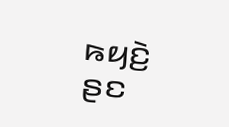ꤒꤟꤢꤧ꤬ ꤔꤢ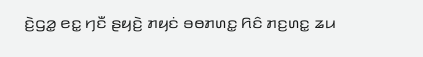ꤢꤧ꤬ꤞꤤ꤭ ꤕꤢ꤭ ꤚꤢꤪ ꤔꤟꤢꤧ꤬ ꤊꤟꤢꤦ ꤋꤥꤊꤛꤢ꤭ ꤖꤢꤨ ꤊꤢ꤬ꤛꤢ꤭ ꤘꤣ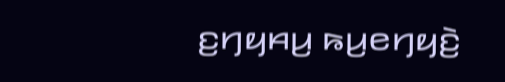ꤢ꤬ꤚꤟꤌꤣ꤬ ꤒꤣ꤬ꤕꤚꤟꤢꤧ꤬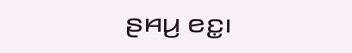ꤔꤌꤣ꤬ ꤕꤢ꤭꤯